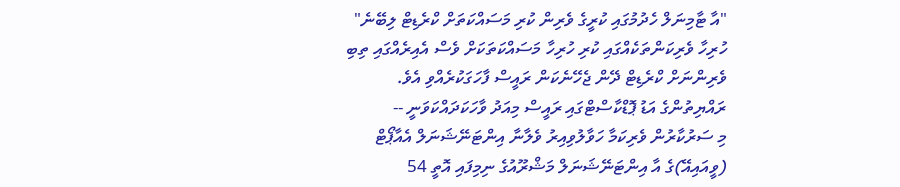"އާ ޓާމިނަލް ހެދުމުގައި ކުރީގެ ވެރިން ކުރި މަސައްކަތަށް ކްރެޑިޓް ލިބޭނެ"
ހުރިހާ ވެރިކަންތަކެއްގައި ކުރި ހުރިހާ މަސައްކަތަކަށް ވެސް އެއިރެއްގައި ތިބި ވެރިންނަށް ކްރެޑިޓް ދޭން ޖެހޭނެކަން ރައީސް ފާހަގަކުރެއްވި އެވެ.
ރައްޔިތުންގެ އަޑު ޕޮޑްކާސްޓްގައި ރައީސް މިއަދު ވާހަކަދައްކަވަނީ --
މި ސަރުކާރުން ވެރިކަމާ ހަވާލުވިއިރު ވެލާނާ އިންޓަނޭޝަނަލް އެއާޕޯޓް (ވީއައިއޭ)ގެ އާ އިންޓަނޭޝަނަލް މަޝްރޫއުގެ ނިމިފައި އޮތީ 54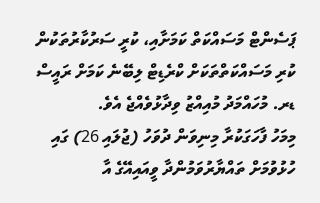ޕަސެންޓް މަސައްކަތް ކަމަށާއި، ކުރީ ސަރުކާރުތަކުން ކުރި މަސައްކަތްތަކަށް ކްރެޑިޓް ލިބޭނެ ކަމަށް ރައީސް ޑރ. މުހައްމަދު މުއިއްޒު ވިދާޅުވެއްޖެ އެވެ.
މިމަހު ފާހަގަކުރާ މިނިވަން ދުވަހު (ޖުލައި 26) ގައި ހުޅުވުމަށް ތައްޔާރުވަމުންދާ ވީއައިއޭގެ އާ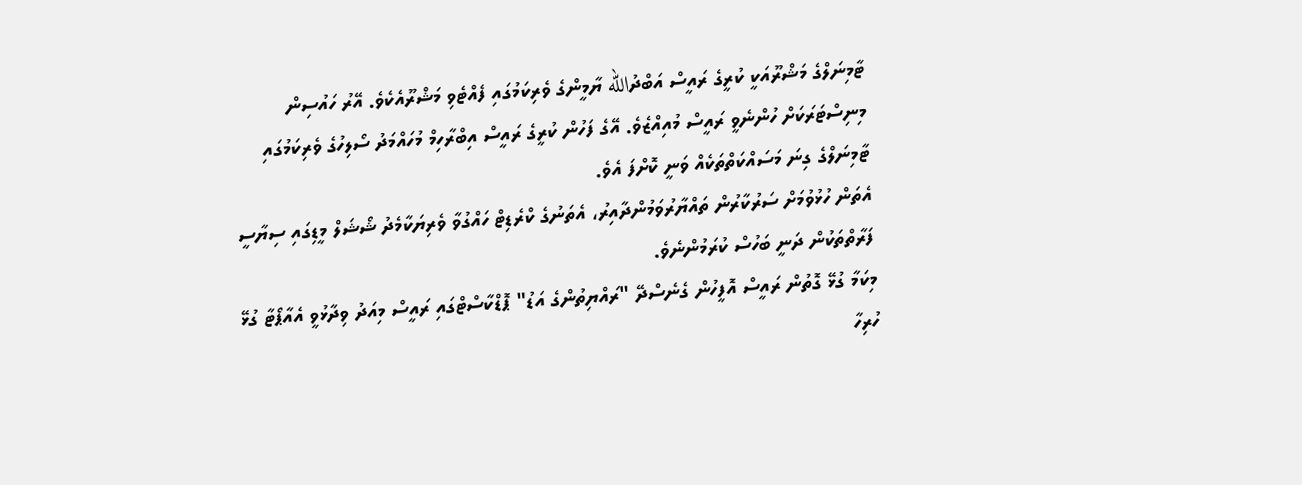ޓާމިނަލްގެ މަޝްރޫއަކީ ކުރީގެ ރައީސް އަބްދުالله ޔާމީންގެ ވެރިކަމުގައި ފެއްޓެވި މަޝްރޫއެކެވެ. އޭރު ހައުސިން މިނިސްޓަރަކަށް ހުންނެވީ ރައީސް މުއިއްޒެވެ. އޭގެ ފަހުން ކުރީގެ ރައީސް އިބްރާހިމް މުހައްމަދު ސޯލިހުގެ ވެރިކަމުގައި ޓާމިނަލްގެ ގިނަ މަސައްކަތްތަކެއް ވަނީ ކޮށްފަ އެވެ.
އެތަން ހުޅުވުމަށް ސަރުކާރުން ތައްޔާރުވަމުންދާއިރު، އެތަނުގެ ކްރެޑިޓް ހައްގުވާ ވެރިޔަކާމެދު ޝޯޝަލް މީޑިގައި ސިޔާސީ ފަރާތްތަކުން ދަނީ ބަހުސް ކުރަމުންނެވެ.
މިކަމާ ގުޅޭ ގޮތުން ރައީސް އޮފީހުން ގެނެސްދޭ "ރައްޔިތުންގެ އަޑު" ޕޮޑްކާސްޓްގައި ރައީސް މިއަދު ވިދާޅުވީ އެއާޕޯޓާ ގުޅޭ ހުރިހާ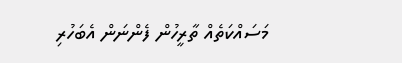މަސައްކަތެއް ތާރީހުން ފެންނަން އެބަހުރި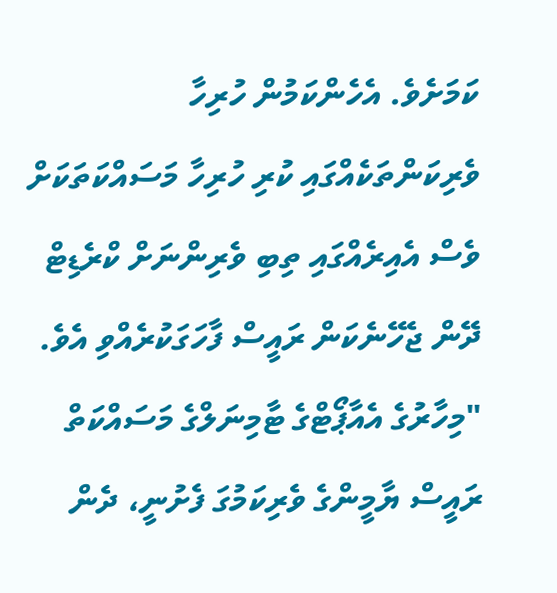ކަމަށެވެ. އެހެންކަމުން ހުރިހާ ވެރިކަންތަކެއްގައި ކުރި ހުރިހާ މަސައްކަތަކަށް ވެސް އެއިރެއްގައި ތިބި ވެރިންނަށް ކްރެޑިޓް ދޭން ޖެހޭނެކަން ރައީސް ފާހަގަކުރެއްވި އެވެ.
"މިހާރުގެ އެއާޕޯޓްގެ ޓާމިނަލްގެ މަސައްކަތް ރައީސް ޔާމީންގެ ވެރިކަމުގަ ފެށުނީ، ދެން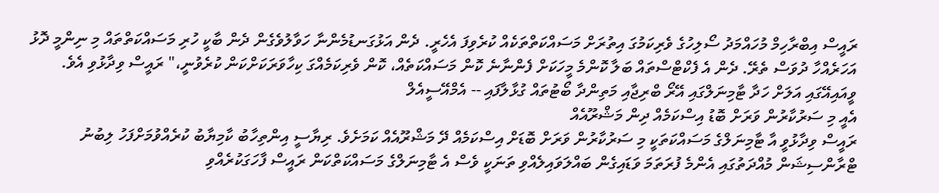ރައީސް އިބްރާހިމް މުހައްމަދު ސޯލިހުގެ ވެރިކަމުގަ އިތުރަށް މަސައްކަތްތަކެއް ކުރެވިފަ އެހެރީ. ދެން އަޅުގަނޑުމެންނާ ހަވާލުވެގެން ދެން ބާކީ ހުރި މަސައްކަތްތައް މި ނިންމީ ދޮޅު އަހަރެއްހާ ދުވަސް ތެރޭ. ދެން އެ ފެކްޓްސްތައް ބަލާ ކޮންމެ މީހަކަށް ފެންނާނެ ކޮން މަސައްކަތެއް، ކޮން ވެރިކަމެއްގަ ކިހާވަރަކަށްކަން ކުރެވުނީ،" ރައީސް ވިދާޅުވި އެވެ.
ވީއައިއޭގައި އަލަށް ހަދާ ޓާމިނަލްގައި އޭރޯ ބްރިޖާއި މަތިންދާ ބޯޓުތައް ގުޅާލާފައި -- އެމްއޭސީއެލް
އެއީ މި ސަރުކާރުން ވަރަށް ބޮޑު އިސްކަމެއް ދިން މަޝްރޫއެއް
ރައީސް ވިދާޅުވީ އާ ޓާމިނަލްގެ މަސައްކަތަކީ މި ސަރުކާރުން ވަރަށް ބޮޑަށް އިސްކަމެއް ދޭ މަޝްރޫއެއް ކަމަށެވެ. ރިޔާސީ އިންތިހާބު ކާމިޔާބު ކުރެއްވުމަށްފަހު ލިބުނު ޓްރާންސިޝަން މުއްދަތުގައި އެންމެ ފުރަތަމަ ވަޑައިގެން ބައްލަވައިލެއްވި ތަނަކީ ވެސް އެ ޓާމިނަލްގެ މަސައްކަތްކަން ރައީސް ފާހަގަކުރެއްވި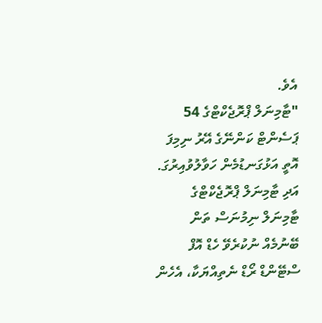އެވެ.
"ޓާމިނަލް ޕްރޮޖެކްޓްގެ 54 ޕަސެންޓް ކަންނޭގެ އޭރު ނިމިފަ އޮތީ އަޅުގަނޑުމެން ހަވާލުވުއިރުގަ. އަދި ޓާމިނަލް ޕްރޮޖެކްޓްގެ ޓާމިނަލް ނިމުނަސް ތަން ބޭނުމެއް ނުކުރެވޭ ހެޑް އޮފް ސްޓޭންޑް ރޯޑް ނެތިއްޔަކާ، އެހެން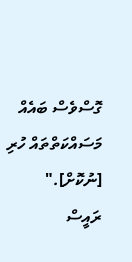ގޮސްވެސް ބައެއް މަސައްކަތްތައް ހުރި [ނުކޮށް]."
ރައީސް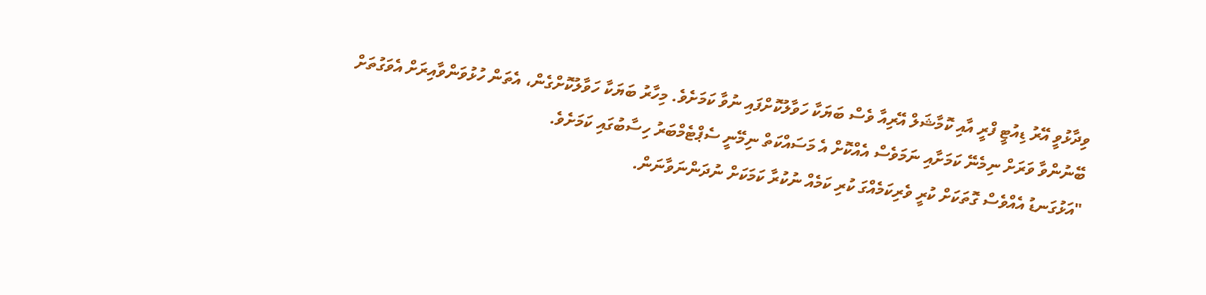ވިދާޅުވީ އޭރު ޑިއުޓީ ފްރީ އާއި ކޮމާޝަލް އޭރިއާ ވެސް ބަޔަކާ ހަވާލުކޮށްފައި ނުވާ ކަމަށެވެ. މިހާރު ބަޔަކާ ހަވާލުކޮށްގެން، އެތަން ހުޅުވަންވާއިރަށް އެވަގުތަށް ބޭނުންވާ ވަރަށް ނިމެނޭ ކަމަށާއި ނަމަވެސް އެއްކޮށް އެ މަސައްކަތް ނިމޭނީ ސެޕްޓެމްބަރު ހިސާބުގައި ކަމަށެވެ.
"އަޅުގަނޑު އެއްވެސް ގޮތަކަށް ކުރީ ވެރިކަމެއްގަ ކުރި ކަމެއް ނުކުރާ ކަމަކަށް ނުދަންނަވާނަން.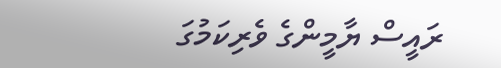ރައީސް ޔާމީންގެ ވެރިކަމުގަ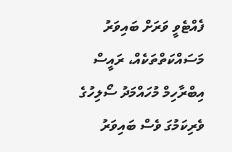ފެއްޓެވީ ވަރަށް ބައިވަރު މަސައްކަތްތަކެއް، ރައީސް އިބްރާހިމް މުހައްމަދު ސޯލިހުގެ ވެރިކަމުގަ ވެސް ބައިވަރު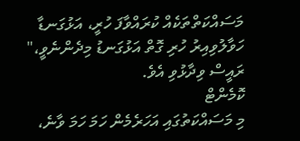މަސައްކަތްތަކެއް ކުރައްވާފަ ހުރީ، އަޅުގަނޑާ ހަވާލުވިއިރު ހުރި ގޮތް އަޅުގަނޑު މިދެންނެވީ،" ރައީސް ވިދާޅުވި އެވެ.
ކޮމެންޓް
މި މަސައްކަތުގައި އަހަރެމެން ހަމަ ހަމަ ވާނެ،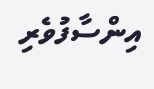އިންސާފުވެރި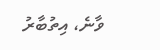ވާނެ، އިތުބާރު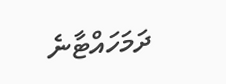ދަމަހައްޓާނެ